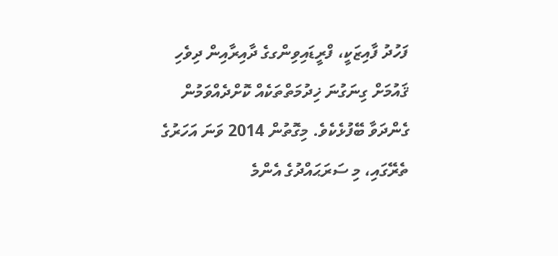ފަހުދު ފާއިޒަކީ، ފްރީޑައިވިންގގެ ދާއިރާއިން ދިވެހި ޤައުމަށް ގިނަގުނަ ޚިދުމަތްތަކެއް ކޮށްދެއްވަމުން ގެންދަވާ ބޭފުޅެކެވެ. މިގޮތުން 2014 ވަނަ އަހަރުގެ ތެރޭގައި، މި ސަރަޙައްދުގެ އެންމެ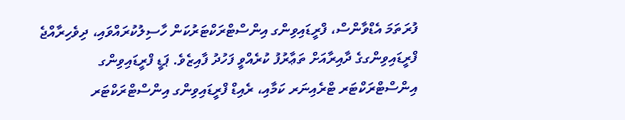ފުރަތަމަ އެޑްވާންސް، ފްރީޑައިވިންގ އިންސްޓްރަކްޓަރުކަން ހާސިލުކުރައްވައި، ދިވެހިރާއްޖެ ފްރީޑައިވިންގގެ ދާއިރާއަށް ތަޢާރުފު ކުރެއްވީ ފަހުދު ފާއިޒެވެ. ޕަޑީ ފްރީޑައިވިންގ އިންސްޓްރަކްޓަރ ޓްރެއިނަރ ކަމާއި، ރެއިޑް ފްރީޑައިވިންގ އިންސްޓްރަކްޓަރ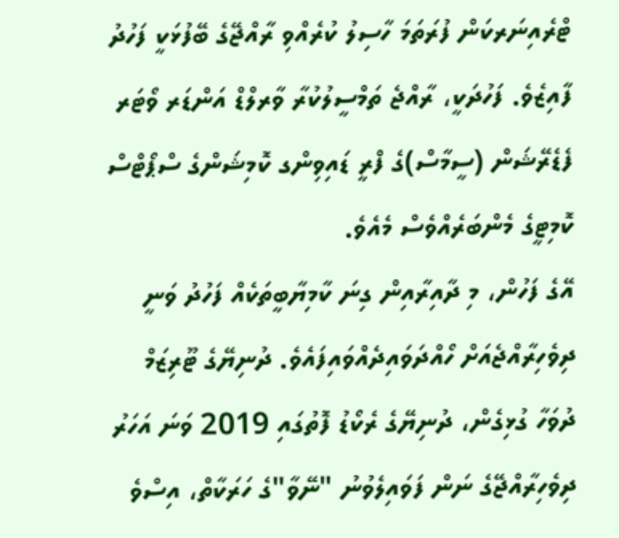ޓްރެއިނަރކަން ފުރަތަމަ ހާސިލު ކުރެއްވި ރާއްޖޭގެ ބޭފުޅަކީ ފަހުދު ފާއިޒެވެ. ފަހުދަކީ، ރާއްޖެ ތަމްސީލުކުރާ ވާރލްޑް އަންޑަރ ވޯޓަރ ފެޑެރޭޝަން (ސީމާސް)ގެ ފްރީ ޑައިވިންގ ކޮމިޝަންގެ ސްޕޯޓްސް ކޮމިޓީގެ މެންބަރެއްވެސް މެއެވެ.
އޭގެ ފަހުން، މި ދާއިރާއިން ގިނަ ކާމިޔާބީތަކެއް ފަހުދު ވަނީ ދިވެހިރާއްޖެއަށް ހޯއްދަވައިދެއްވައިފައެވެ. ދުނިޔޭގެ ޓޫރިޒަމް ދުވަހާ ގުޅިގެން، ދުނިޔޭގެ ރެކޯޑު ފޮތުގައި 2019 ވަނަ އަހަރު ދިވެހިރާއްޖޭގެ ނަން ފަވައިލެވުނު "ނޭވާ"ގެ ހަރަކާތް، އިސްވެ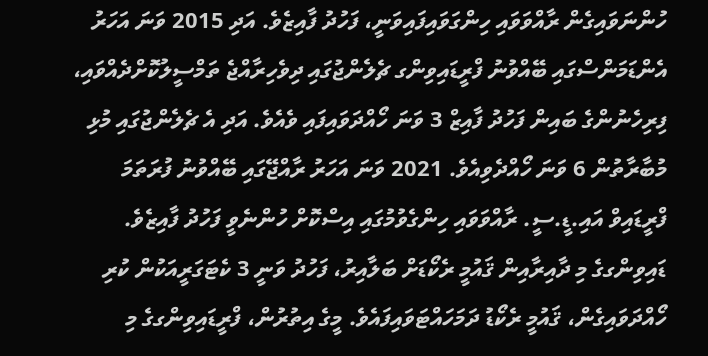ހުންނަވައިގެން ރާއްވަވައި ހިންގަވައިފައިވަނީ، ފަހުދު ފާއިޒެވެ. އަދި 2015 ވަނަ އަހަރު އެންޑަމަންސްގައި ބޭއްވުނު ފްރީޑައިވިންގ ޗެލެންޖުގައި ދިވެހިރާއްޖެ ތަމްސީލުކޮށްދެއްވައި، ފިރިހެނުންގެ ބައިން ފަހުދު ފާއިޒް 3 ވަނަ ހޯއްދަވައިފައި ވެއެވެ. އަދި އެ ޗެލެންޖުގައި މުޅި މުބާރާތުން 6 ވަނަ ހޯއްދެވިއެވެ. 2021 ވަނަ އަހަރު ރާއްޖޭގައި ބޭއްވުނު ފުރަތަމަ ފްރީޑައިވް އައި.ޑީ.ސީ. ރާއްވަވައި ހިންގެވުމުގައި އިސްކޮށް ހުންނެވީ ފަހުދު ފާއިޒެވެ.
ޑައިވިންގގެ މި ދާއިރާއިން ޤައުމީ ރެކޯޑަށް ބަލާއިރު، ފަހުދު ވަނީ 3 ކެޓަގަރީއަކުން ކުރި ހޯއްދަވައިގެން، ޤައުމީ ރެކޯޑު ދަމަހައްޓަވައިފައެވެ. މީގެ އިތުރުން، ފްރީޑައިވިންގގެ މި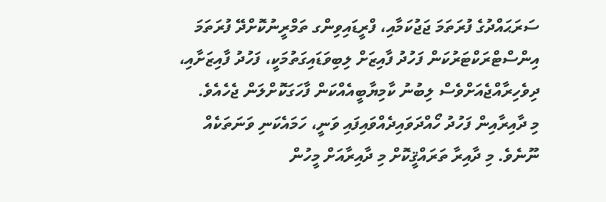ސަރަޙައްދުގެ ފުރަތަމަ ޖަޖުކަމާއި، ފްރީޑައިވިންގ ތަމްރީނުކޮށްދޭ ފުރަތަމަ އިންސްޓްރަކްޓަރުކަން ފަހުދު ފާއިޒަށް ލިބިވަޑައިގަތުމަކީ، ފަހުދު ފާއިޒަށާއި، ދިވެހިރާއްޖެއަށްވެސް ލިބުނު ކާމިޔާބީއެއްކަން ފާހަގަކޮށްލަން ޖެހެއެވެ.
މި ދާއިރާއިން ފަހުދު ހޯއްދަވައިދެއްވައިފައި ވަނީ، ހަމައެކަނި ވަނަތަކެއް ނޫނެވެ. މި ދާއިރާ ތަރައްޤީކޮށް މި ދާއިރާއަށް މީހުން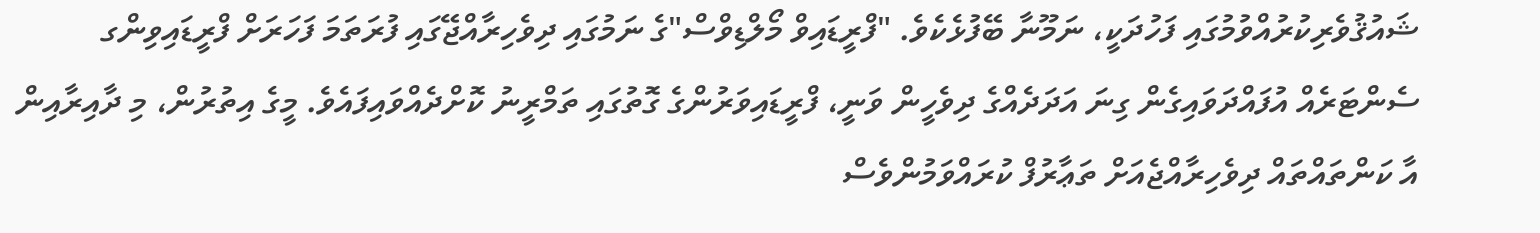ޝައުޤުވެރިކުރުއްވުމުގައި ފަހުދަކީ، ނަމޫނާ ބޭފުޅެކެވެ. "ފްރީޑައިވް މޯލްޑިވްސް"ގެ ނަމުގައި ދިވެހިރާއްޖޭގައި ފުރަތަމަ ފަހަރަށް ފްރީޑައިވިންގ ސެންޓަރެއް އުފައްދަވައިގެން ގިނަ އަދަދެއްގެ ދިވެހީން ވަނީ، ފްރީޑައިވަރުންގެ ގޮތުގައި ތަމްރީނު ކޮށްދެއްވައިފައެވެ. މީގެ އިތުރުން، މި ދާއިރާއިން އާ ކަންތައްތައް ދިވެހިރާއްޖެއަށް ތަޢާރުފް ކުރައްވަމުންވެސް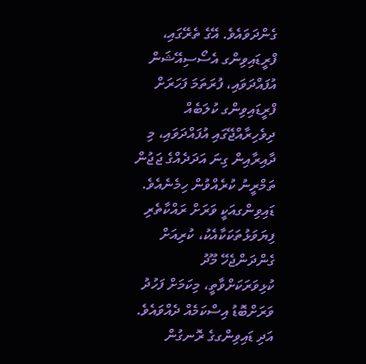ގެންދަވައެވެ. އޭގެ ތެރޭގައި، ފްރީޑައިވިންގ އެސޯސިއޭޝަން އުފައްދަވައި، ފުރަތަމަ ފަހަރަށް ފްރީޑައިވިންގ ކުލަބެއް ދިވެހިރާއްޖޭގައި އުފައްދަވައި، މި ދާއިރާއިން ގިނަ އަދަދެއްގެ ޖަޖުން ތަމްރީނު ކުރެއްވުން ހިމެނެއެވެ.
ޑައިވިންގއަކީ ވަރަށް ރައްކާތެރި ފިޔަވަޅުތަކަކާއެކު، ކުރިއަށް ގެންދަންޖެހޭ މޫދު ކުޅިވަރަކަށްވާތީ، މިކަމަށް ފަހުދު ވަރަށްބޮޑު އިސްކަމެއް ދެއްވައެވެ. އަދި ޑައިވިންގގެ ރޮނގުން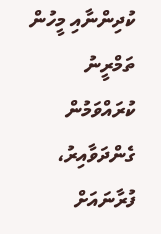ކުދިންނާއި މީހުން ތަމްރީނު ކުރައްވަމުން ގެންދަވާއިރު، ފުރާނައަށް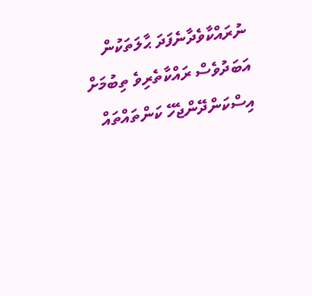ނުރައްކާވެދާނެފަދަ ޙާލަތަކުން އަބަދުވެސް ރައްކާތެރިވެ ތިބުމަށް އިސްކަންދޭންޖެހޭ ކަންތައްތައް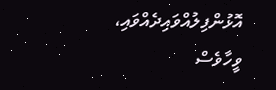އޮޅުންފިލުއްވައިދެއްވައި، ވީހާވެސް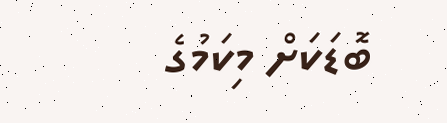ބޮޑަކަށް މިކަމުގެ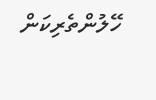ހޭލުންތެރިކަން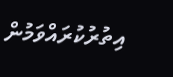އިތުރުކުރައްވަމުން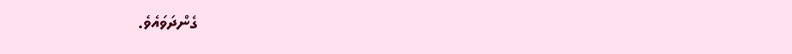ގެންދަވައެވެ.